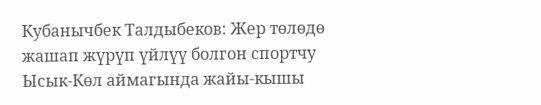Кубанычбек Талдыбеков: Жер төлөдө жашап жүрүп үйлүү болгон спортчу
Ысык-Көл аймагында жайы-кышы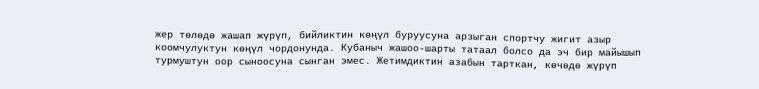жер төлөдө жашап жүрүп, бийликтин көңүл буруусуна арзыган спортчу жигит азыр коомчулуктун көңүл чордонунда. Кубаныч жашоо-шарты татаал болсо да эч бир майышып турмуштун оор сыноосуна сынган эмес. Жетимдиктин азабын тарткан, көчөдө жүрүп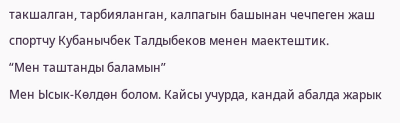такшалган, тарбияланган, калпагын башынан чечпеген жаш спортчу Кубанычбек Талдыбеков менен маектештик.
“Мен таштанды баламын”
Мен Ысык-Көлдөн болом. Кайсы учурда, кандай абалда жарык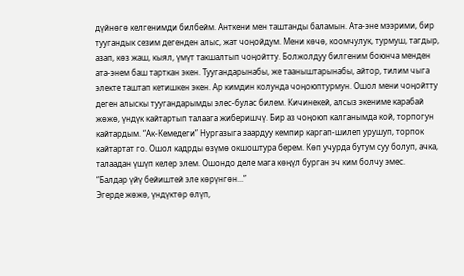дүйнөгө келгенимди билбейм. Анткени мен таштанды баламын. Ата-эне мээрими, бир туугандык сезим дегенден алыс, жат чоңойдум. Мени көчө, коомчулук, турмуш, тагдыр, азап, көз жаш, кыял, үмүт такшалтып чоңойтту. Болжолдуу билгеним боюнча менден ата-энем баш тарткан экен. Туугандарынабы, же тааныштарынабы, айтор, тилим чыга электе таштап кетишкен экен. Ар кимдин колунда чоңоюптурмун. Ошол мени чоңойтту деген алыскы туугандарымды элес-булас билем. Кичинекей, алсыз экениме карабай жөжө, үндүк кайтартып талаага жиберишчү. Бир аз чоңоюп калганымда кой, торпогун кайтардым. “Ак-Кемедеги” Нургазыга заардуу кемпир каргап-шилеп урушуп, торпок кайтартат го. Ошол кадрды өзүмө окшоштура берем. Көп учурда бутум суу болуп, ачка, талаадан үшүп келер элем. Ошондо деле мага көңүл бурган эч ким болчу эмес.
“Балдар үйү бейиштей эле көрүнгөн...”
Эгерде жөжө, үндүктөр өлүп,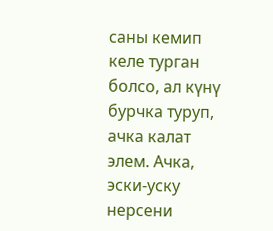саны кемип келе турган болсо, ал күнү бурчка туруп, ачка калат элем. Ачка, эски-уску нерсени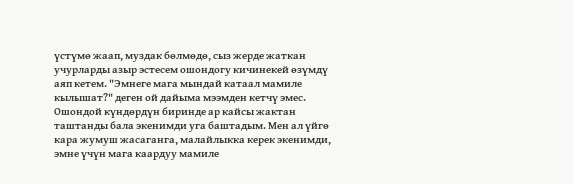үстүмө жаап, муздак бөлмөдө, сыз жерде жаткан учурларды азыр эстесем ошондогу кичинекей өзүмдү аяп кетем. "Эмнеге мага мындай катаал мамиле кылышат?" деген ой дайыма мээмден кетчү эмес. Ошондой күндөрдүн биринде ар кайсы жактан таштанды бала экенимди уга баштадым. Мен ал үйгө кара жумуш жасаганга, малайлыкка керек экенимди, эмне үчүн мага каардуу мамиле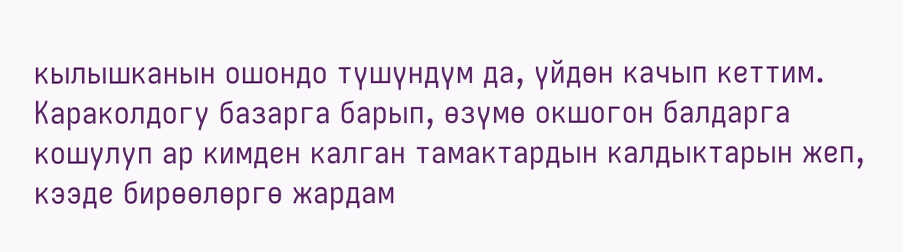кылышканын ошондо түшүндүм да, үйдөн качып кеттим. Караколдогу базарга барып, өзүмө окшогон балдарга кошулуп ар кимден калган тамактардын калдыктарын жеп, кээде бирөөлөргө жардам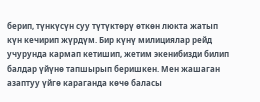берип, түнкүсүн суу түтүктөрү өткөн люкта жатып күн кечирип жүрдүм. Бир күнү милициялар рейд учурунда кармап кетишип, жетим экенибизди билип балдар үйүнө тапшырып беришкен. Мен жашаган азаптуу үйгө караганда көчө баласы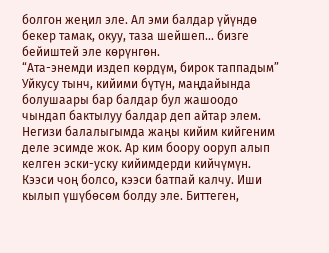болгон жеңил эле. Ал эми балдар үйүндө бекер тамак, окуу, таза шейшеп... бизге бейиштей эле көрүнгөн.
“Ата-энемди издеп көрдүм, бирок таппадым”
Уйкусу тынч, кийими бүтүн, маңдайында болушаары бар балдар бул жашоодо чындап бактылуу балдар деп айтар элем. Негизи балалыгымда жаңы кийим кийгеним деле эсимде жок. Ар ким боору ооруп алып келген эски-уску кийимдерди кийчүмүн. Кээси чоң болсо, кээси батпай калчу. Иши кылып үшүбөсөм болду эле. Биттеген,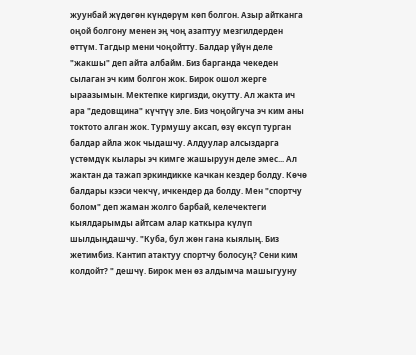жуунбай жүдөгөн күндөрүм көп болгон. Азыр айтканга оңой болгону менен эң чоң азаптуу мезгилдерден өттүм. Тагдыр мени чоңойтту. Балдар үйүн деле "жакшы" деп айта албайм. Биз барганда чекеден сылаган эч ким болгон жок. Бирок ошол жерге ыраазымын. Мектепке киргизди, окутту. Ал жакта ич ара "дедовщина" күчтүү эле. Биз чоңойгуча эч ким аны токтото алган жок. Турмушу аксап, өзү өксүп турган балдар айла жок чыдашчу. Алдуулар алсыздарга үстөмдүк кылары эч кимге жашыруун деле эмес... Ал жактан да тажап эркиндикке качкан кездер болду. Көчө балдары кээси чекчү, ичкендер да болду. Мен "спортчу болом" деп жаман жолго барбай, келечектеги кыялдарымды айтсам алар каткыра күлүп шылдыңдашчу. "Куба, бул жөн гана кыялың. Биз жетимбиз. Кантип атактуу спортчу болосуң? Сени ким колдойт? " дешчү. Бирок мен өз алдымча машыгууну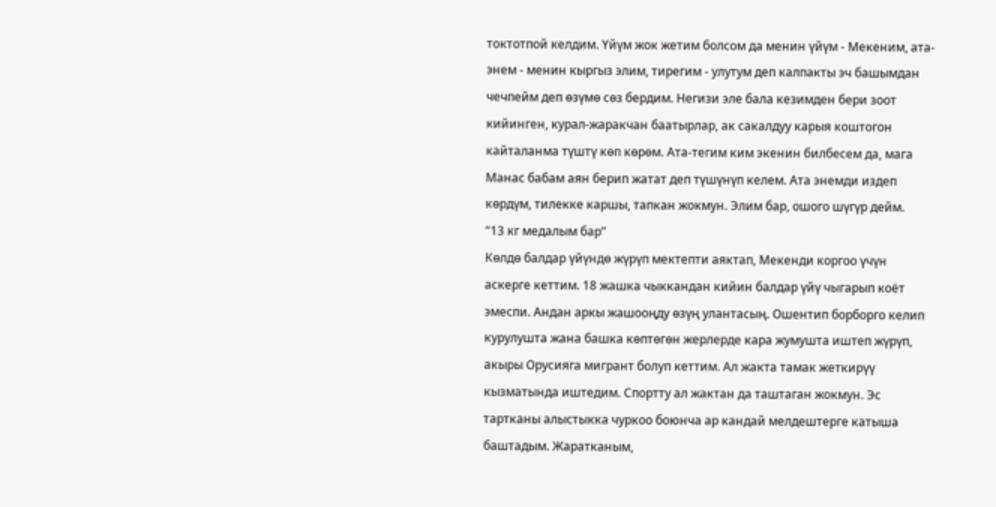токтотпой келдим. Үйүм жок жетим болсом да менин үйүм - Мекеним, ата-энем - менин кыргыз элим, тирегим - улутум деп калпакты эч башымдан чечпейм деп өзүмө сөз бердим. Негизи эле бала кезимден бери зоот кийинген, курал-жаракчан баатырлар, ак сакалдуу карыя коштогон кайталанма түштү көп көрөм. Ата-тегим ким экенин билбесем да, мага Манас бабам аян берип жатат деп түшүнүп келем. Ата энемди издеп көрдүм, тилекке каршы, тапкан жокмун. Элим бар, ошого шүгүр дейм.
“13 кг медалым бар”
Көлдө балдар үйүндө жүрүп мектепти аяктап, Мекенди коргоо үчүн аскерге кеттим. 18 жашка чыккандан кийин балдар үйү чыгарып коёт эмеспи. Андан аркы жашооңду өзүң улантасың. Ошентип борборго келип курулушта жана башка көптөгөн жерлерде кара жумушта иштеп жүрүп, акыры Орусияга мигрант болуп кеттим. Ал жакта тамак жеткирүү кызматында иштедим. Спортту ал жактан да таштаган жокмун. Эс тартканы алыстыкка чуркоо боюнча ар кандай мелдештерге катыша баштадым. Жаратканым,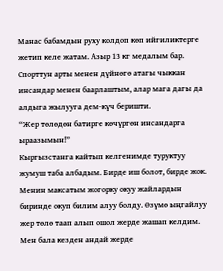Манас бабамдын руху колдоп көп ийгиликтерге жетип келе жатам. Азыр 13 кг медалым бар. Спорттун арты менен дүйнөгө атагы чыккан инсандар менен баарлаштым, алар мага дагы да алдыга жылууга дем-күч беришти.
“Жер төлөдөн батирге көчүргөн инсандарга ыраазымын!”
Кыргызстанга кайтып келгенимде туруктуу жумуш таба албадым. Бирде иш болот, бирде жок. Менин максатым жогорку окуу жайлардын биринде окуп билим алуу болду. Өзүмө ыңгайлуу жер төлө таап алып ошол жерде жашап келдим. Мен бала кезден андай жерде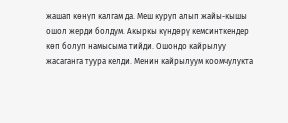жашап көнүп калгам да. Меш куруп алып жайы-кышы ошол жерди болдум. Акыркы күндөрү кемсинткендер көп болуп намысыма тийди. Ошондо кайрылуу жасаганга туура келди. Менин кайрылуум коомчулукта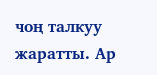чоң талкуу жаратты. Ар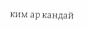ким ар кандай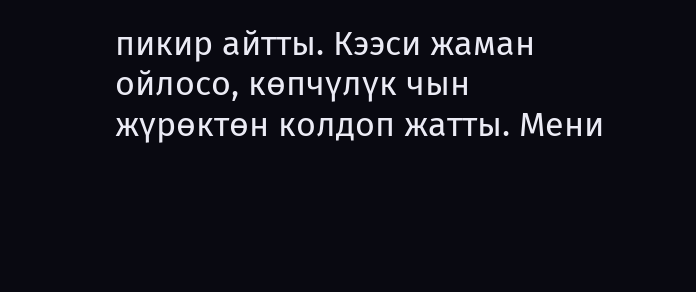пикир айтты. Кээси жаман ойлосо, көпчүлүк чын жүрөктөн колдоп жатты. Мени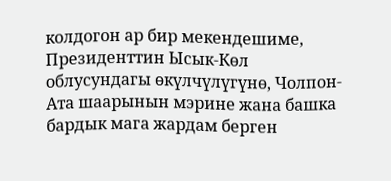колдогон ар бир мекендешиме, Президенттин Ысык-Көл облусундагы өкүлчүлүгүнө, Чолпон-Ата шаарынын мэрине жана башка бардык мага жардам берген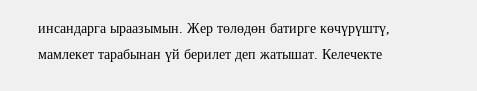инсандарга ыраазымын. Жер төлөдөн батирге көчүрүштү, мамлекет тарабынан үй берилет деп жатышат. Келечекте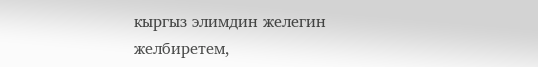кыргыз элимдин желегин желбиретем,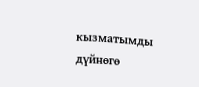кызматымды дүйнөгө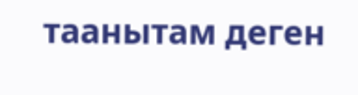таанытам деген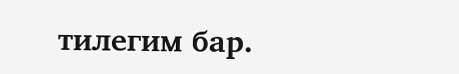тилегим бар.